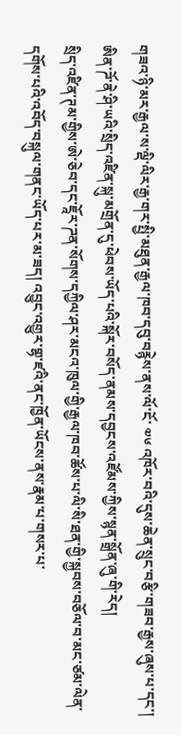གཟའ་ཉི་མར་རྒྱལ་ས་ལྡི་ལིར་རྒྱ་གར་སྤྱི་མཐུན་རྒྱལ་ཁབ་དབུ་བརྙེས་ནས་ལོ་ངོ་ ༧༦ འཁོར་བའི་དུས་ཆེན་སྲུང་བརྩི་གཟབ་རྒྱས་ཞུས་པ་དང་། ཨིན་ཌོ་ནེ་ཤི་ཡའི་སྲིད་འཛིན་སྐུ་མགྲོན་དུ་ཕེབས་ཡོད་པའི་སྐོར་བསོད་ནམས་དབྱངས་འཛོམས་ཀྱིས་སྙན་སྒྲོན་ཞུ་གི་རེད།
སྲིད་འཛིན་ཊམ་གྱིས་ཨེ་ཅེབ་དང་ཇཱོར་ཌན་སོགས་དཀྱིལ་ཤར་མངའ་ཁུལ་གྱི་རྒྱལ་ཁབ་ཚོས་པ་ལི་སི་ཐན་གྱི་སྐྱབས་བཅོལ་བ་མང་ཙམ་ལེན་དགོས་པའི་འབོད་བསྐུལ་གནང་ཡོད་པར་མ་ཟད། འབྱུང་འགྱུར་གྷ་ཛའི་ནང་ཁྱོན་ཡོངས་ནས་རྣམ་པ་གསར་པ་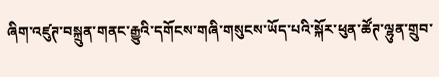ཞིག་འཛུཊ་བསྐྲུན་གནང་རྒྱུའི་དགོངས་གཞི་གསུངས་ཡོད་པའི་སྐོར་ཕུན་ཚོཊ་ལྷུན་གྲུབ་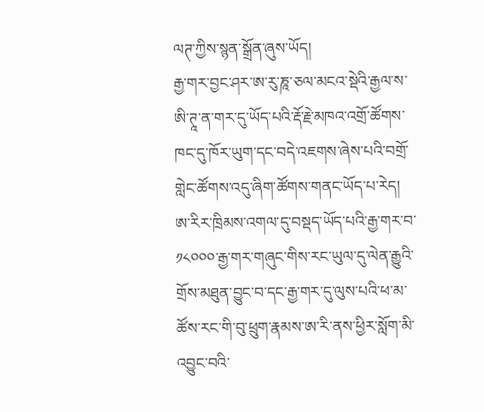ལཊ་ཀྱིས་སྙན་སྒྲོན་ཞུས་ཡོད།
རྒྱ་གར་བྱང་ཤར་ཨ་རུ་ཎཱ་ཅལ་མངའ་སྡེའི་རྒྱལ་ས་ཨི་ཊཱ་ན་གར་དུ་ཡོད་པའི་རྡོ་རྗེ་མཁའ་འགྲོ་ཚོགས་ཁང་དུ་ཁོར་ཡུག་དང་བདེ་འཇགས་ཞེས་པའི་བགྲོ་གླེང་ཚོགས་འདུ་ཞིག་ཚོགས་གནང་ཡོད་པ་རེད།
ཨ་རིར་ཁྲིམས་འགལ་དུ་བསྡད་ཡོད་པའི་རྒྱ་གར་བ་༡༨༠༠༠་རྒྱ་གར་གཞུང་གིས་རང་ཡུལ་དུ་ལེན་རྒྱུའི་གྲོས་མཐུན་བྱུང་བ་དང་རྒྱ་གར་དུ་ལུས་པའི་ཕ་མ་ཚོས་རང་གི་བུ་ཕྲུག་རྣམས་ཨ་རི་ནས་ཕྱིར་སློག་མི་འབྱུང་བའི་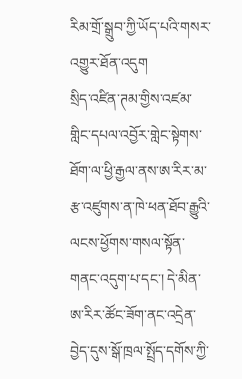རིམ་གྲོ་སྒྲུབ་ཀྱི་ཡོད་པའི་གསར་འགྱུར་ཐོན་འདུག
སྲིད་འཛིན་ཊམ་གྱིས་འཛམ་གླིང་དཔལ་འབྱོར་གླེང་སྟེགས་ཐོག་ལ་ཕྱི་རྒྱལ་ནས་ཨ་རིར་མ་རྩ་འཛུགས་ན་ཁེ་ཕན་ཐོབ་རྒྱུའི་ལངས་ཕྱོགས་གསལ་སྟོན་གནང་འདུག་པ་དང་། དེ་མིན་ཨ་རིར་ཚོང་ཟོག་ནང་འདྲེན་བྱེད་དུས་སྒོ་ཁྲལ་སྤྲོད་དགོས་ཀྱི་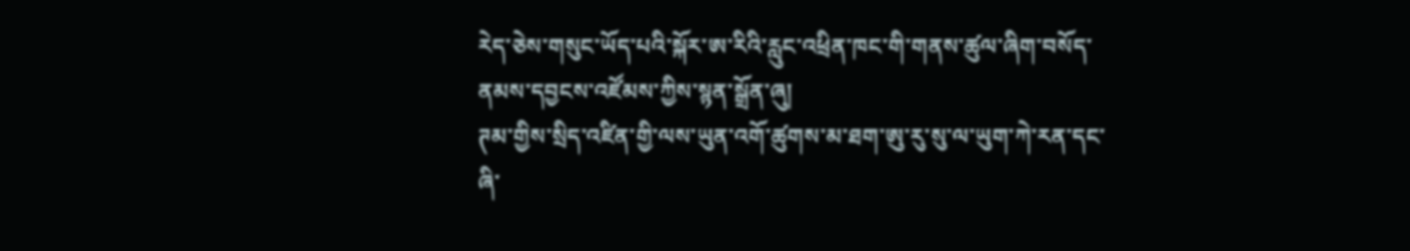རེད་ཅེས་གསུང་ཡོད་པའི་སྐོར་ཨ་རིའི་རླུང་འཕྲིན་ཁང་གི་གནས་ཚུལ་ཞིག་བསོད་ནམས་དབྱངས་འཛོམས་ཀྱིས་སྙན་སྒྲོན་ཞུ།
ཊམ་གྱིས་སྲིད་འཛིན་གྱི་ལས་ཡུན་འགོ་ཚུགས་མ་ཐག་ཨུ་རུ་སུ་ལ་ཡུག་ཀེ་རན་དང་ཞི་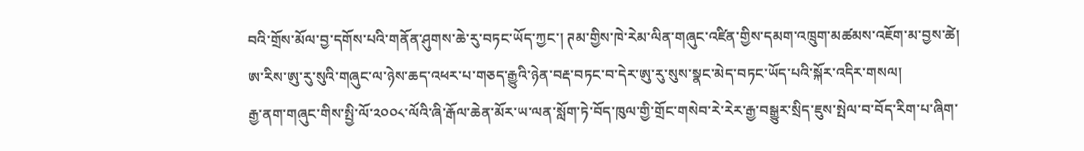བའི་གྲོས་མོལ་བྱ་དགོས་པའི་གནོན་ཤུགས་ཆེ་རུ་བཏང་ཡོད་ཀྱང་། ཊམ་གྱིས་ཁེ་རེམ་ལིན་གཞུང་འཛིན་གྱིས་དམག་འཁྲུག་མཚམས་འཇོག་མ་བྱས་ཚེ། ཨ་རིས་ཨུ་རུ་སུའི་གཞུང་ལ་ཉེས་ཆད་འཕར་པ་གཅད་རྒྱུའི་ཉེན་བརྡ་བཏང་བ་དེར་ཨུ་རུ་སུས་སྣང་མེད་བཏང་ཡོད་པའི་སྐོར་འདིར་གསལ།
རྒྱ་ནག་གཞུང་གིས་སྤྱི་ལོ་༢༠༠༨་ལོའི་ཞི་རྒོལ་ཆེན་མོར་ཡ་ལན་སློག་ཏེ་བོད་ཁུལ་གྱི་གྲོང་གསེབ་རེ་རེར་རྒྱ་བསྒྱུར་སྲིད་ཇུས་སྤེལ་བ་བོད་རིག་པ་ཞིག་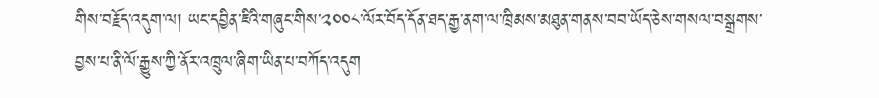གིས་བརྗོད་འདུག་ལ། ཡང་དབྱིན་ཇིའི་གཞུང་གིས་༢༠༠༨་ལོར་བོད་དོན་ཐད་རྒྱ་ནག་ལ་ཁྲིམས་མཐུན་གནས་བབ་ཡོད་ཅེས་གསལ་བསྒྲགས་བྱས་པ་ནི་ལོ་རྒྱུས་ཀྱི་ནོར་འཁྲུལ་ཞིག་ཡིན་པ་བཀོད་འདུག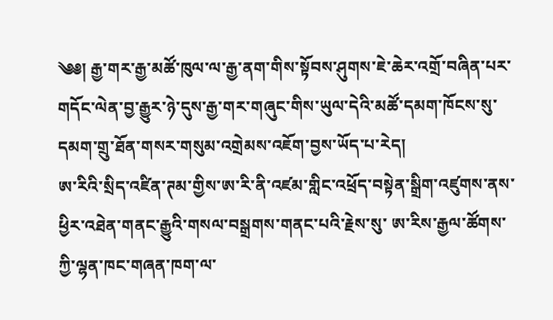༄༅། རྒྱ་གར་རྒྱ་མཚོ་ཁུལ་ལ་རྒྱ་ནག་གིས་སྟོབས་ཤུགས་ཇེ་ཆེར་འགྲོ་བཞིན་པར་གདོང་ལེན་བྱ་རྒྱུར་ཉེ་དུས་རྒྱ་གར་གཞུང་གིས་ཡུལ་དེའི་མཚོ་དམག་ཁོངས་སུ་དམག་གྲུ་ཐོན་གསར་གསུམ་འགྲེམས་འཇོག་བྱས་ཡོད་པ་རེད།
ཨ་རིའི་སྲིད་འཛིན་ཊམ་གྱིས་ཨ་རི་ནི་འཛམ་གླིང་འཕྲོད་བསྟེན་སྒྲིག་འཛུགས་ནས་ཕྱིར་འཐེན་གནང་རྒྱུའི་གསལ་བསྒྲགས་གནང་པའི་རྗེས་སུ་ ཨ་རིས་རྒྱལ་ཚོགས་ཀྱི་ལྷན་ཁང་གཞན་ཁག་ལ་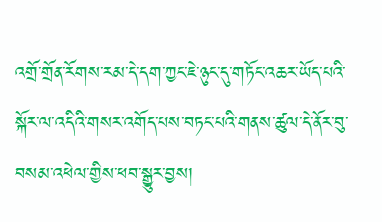འགྲོ་གྲོན་རོགས་རམ་དེ་དག་ཀྱང་ཇེ་ཉུང་དུ་གཏོང་འཆར་ཡོད་པའི་སྐོར་ལ་འདིའི་གསར་འགོད་པས་བཏང་པའི་གནས་ཚུལ་དེ་ནོར་བུ་བསམ་འཕེལ་གྱིས་ཕབ་སྒྱུར་བྱས།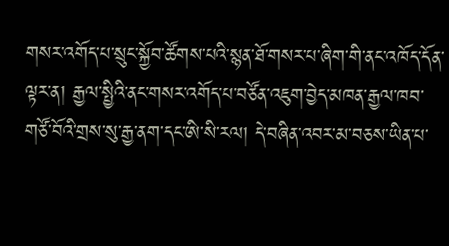གསར་འགོད་པ་སྲུང་སྐྱོབ་ཚོགས་པའི་སྙན་ཐོ་གསར་པ་ཞིག་གི་ནང་འཁོད་དོན་ལྟར་ན། རྒྱལ་སྤྱིའི་ནང་གསར་འགོད་པ་བཙོན་འཇུག་བྱེད་མཁན་རྒྱལ་ཁབ་གཙོ་བོའི་གྲས་སུ་རྒྱ་ནག་དང་ཨི་སི་རལ། དེ་བཞིན་འབར་མ་བཅས་ཡིན་པ་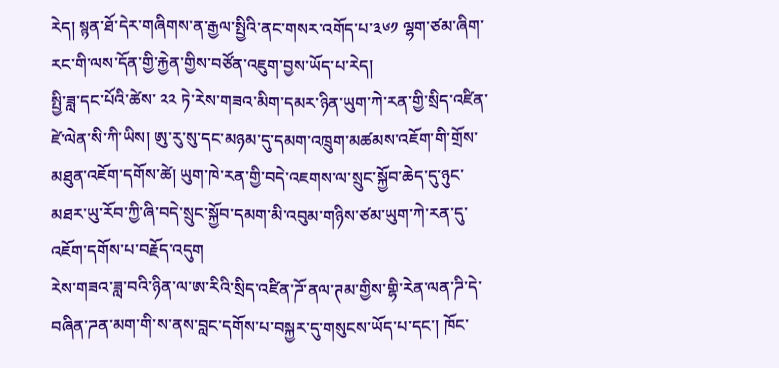རེད། སྙན་ཐོ་དེར་གཞིགས་ན་རྒྱལ་སྤྱིའི་ནང་གསར་འགོད་པ་༣༦༡ ལྷག་ཙམ་ཞིག་རང་གི་ལས་དོན་གྱི་རྐྱེན་གྱིས་བཙོན་འཇུག་བྱས་ཡོད་པ་རེད།
སྤྱི་ཟླ་དང་པོའི་ཚེས་ ༢༢ ཏེ་རེས་གཟའ་མིག་དམར་ཉིན་ཡུག་ཀེ་རན་གྱི་སྲིད་འཛིན་ཛེ་ལེན་སི་ཀི་ཡིས། ཨུ་རུ་སུ་དང་མཉམ་དུ་དམག་འཁྲུག་མཚམས་འཇོག་གི་གྲོས་མཐུན་འཇོག་དགོས་ཚེ། ཡུག་ཁེ་རན་གྱི་བདེ་འཇགས་ལ་སྲུང་སྐྱོབ་ཆེད་དུ་ཉུང་མཐར་ཡུ་རོབ་ཀྱི་ཞི་བདེ་སྲུང་སྐྱོབ་དམག་མི་འབུམ་གཉིས་ཙམ་ཡུག་ཀེ་རན་དུ་འཇོག་དགོས་པ་བརྗོད་འདུག
རེས་གཟའ་ཟླ་བའི་ཉིན་ལ་ཨ་རིའི་སྲིད་འཛིན་ཌོ་ནལ་ཊམ་གྱིས་གྷི་རེན་ལན་ཌི་དེ་བཞིན་ཌན་མག་གི་ས་ནས་བླང་དགོས་པ་བསྐྱར་དུ་གསུངས་ཡོད་པ་དང་། ཁོང་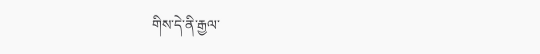གིས་དེ་ནི་རྒྱལ་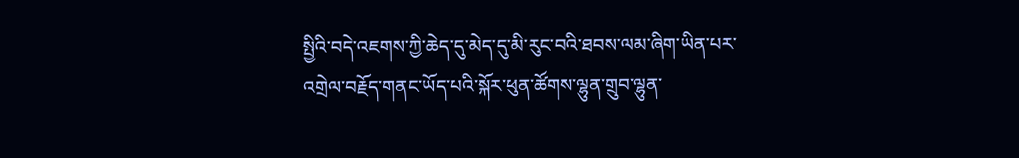སྤྱིའི་བདེ་འཇགས་ཀྱི་ཆེད་དུ་མེད་དུ་མི་རུང་བའི་ཐབས་ལམ་ཞིག་ཡིན་པར་འགྲེལ་བརྗོད་གནང་ཡོད་པའི་སྐོར་ཕུན་ཚོགས་ལྷུན་གྲུབ་ལྷུན་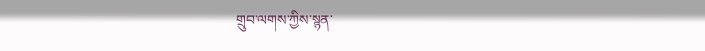གྲུབ་ལགས་ཀྱིས་སྙན་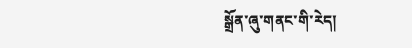སྒྲོན་ཞུ་གནང་གི་རེད།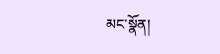མང་སྣོན།